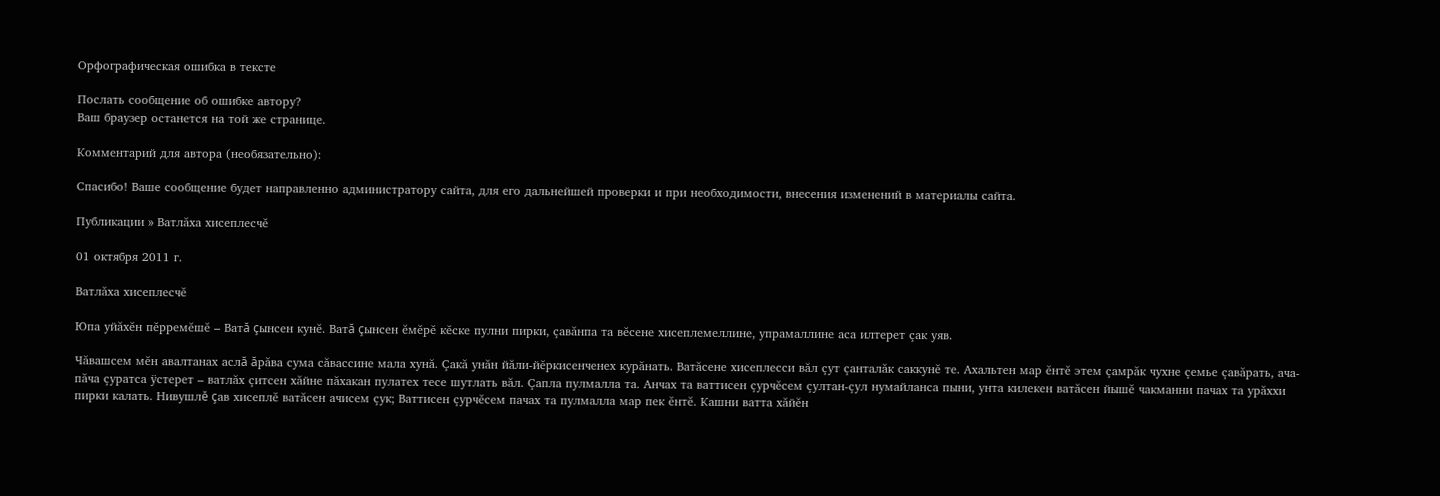Орфографическая ошибка в тексте

Послать сообщение об ошибке автору?
Ваш браузер останется на той же странице.

Комментарий для автора (необязательно):

Спасибо! Ваше сообщение будет направленно администратору сайта, для его дальнейшей проверки и при необходимости, внесения изменений в материалы сайта.

Публикации » Ватлăха хисеплесчĕ

01 октября 2011 г.

Ватлăха хисеплесчĕ

Юпа уйăхĕн пĕрремĕшĕ – Ватă çынсен кунĕ. Ватă çынсен ĕмĕрĕ кĕске пулни пирки, çавăнпа та вĕсене хисеплемеллине, упрамаллине аса илтерет çак уяв.

Чăвашсем мĕн авалтанах аслă ăрăва сума сăвассине мала хунă. Çакă унăн йăли-йĕркисенченех курăнать. Ватăсене хисеплесси вăл çут çанталăк саккунĕ те. Ахальтен мар ĕнтĕ этем çамрăк чухне çемье çавăрать, ача-пăча çуратса ÿстерет – ватлăх çитсен хăйне пăхакан пулатех тесе шутлать вăл. Çапла пулмалла та. Анчах та ваттисен çурчĕсем çултан-çул нумайланса пыни, унта килекен ватăсен йышĕ чакманни пачах та урăххи пирки калать. Нивушлĕ çав хисеплĕ ватăсен ачисем çук; Ваттисен çурчĕсем пачах та пулмалла мар пек ĕнтĕ. Кашни ватта хăйĕн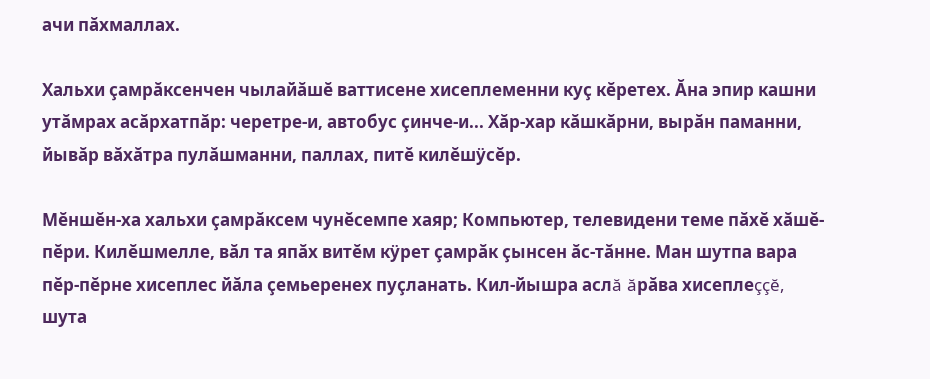ачи пăхмаллах.

Хальхи çамрăксенчен чылайăшĕ ваттисене хисеплеменни куç кĕретех. Ăна эпир кашни утăмрах асăрхатпăр: черетре-и, автобус çинче-и... Хăр-хар кăшкăрни, вырăн паманни, йывăр вăхăтра пулăшманни, паллах, питĕ килĕшÿсĕр.

Мĕншĕн-ха хальхи çамрăксем чунĕсемпе хаяр; Компьютер, телевидени теме пăхĕ хăшĕ-пĕри. Килĕшмелле, вăл та япăх витĕм кÿрет çамрăк çынсен ăс-тăнне. Ман шутпа вара пĕр-пĕрне хисеплес йăла çемьеренех пуçланать. Кил-йышра аслă ăрăва хисеплеççĕ, шута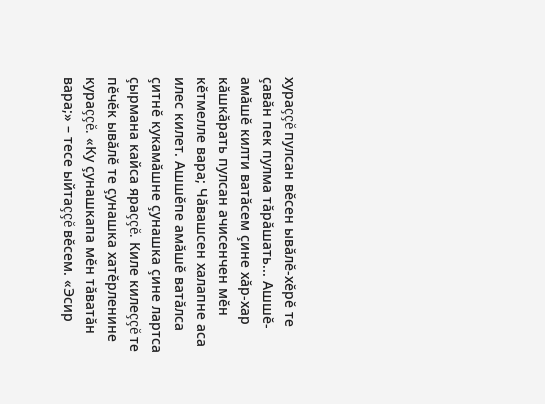хураççĕ пулсан вĕсен ывăлĕ-хĕрĕ те çавăн пек пулма тăрăшать... Ашшĕ-амăшĕ килти ватăсем çине хăр-хар кăшкăрать пулсан ачисенчен мĕн кĕтмелле вара; Чăвашсен халапне аса илес килет. Ашшĕпе амăшĕ ватăлса çитнĕ кукамăшне çунашка çине лартса çырмана кайса яраççĕ. Киле килеççĕ те пĕчĕк ывăлĕ те çунашка хатĕрленине кураççĕ. «Ку çунашкапа мĕн тăватăн вара;» – тесе ыйтаççĕ вĕсем. «Эсир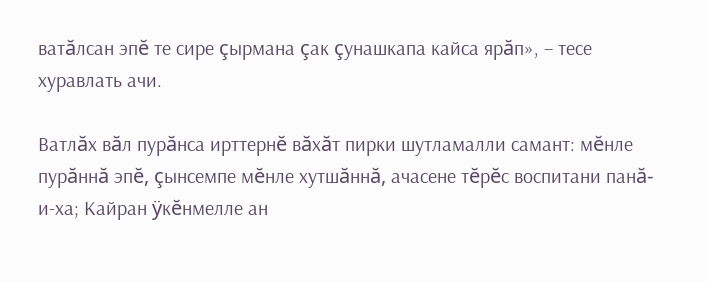ватăлсан эпĕ те сире çырмана çак çунашкапа кайса ярăп», – тесе хуравлать ачи.

Ватлăх вăл пурăнса ирттернĕ вăхăт пирки шутламалли самант: мĕнле пурăннă эпĕ, çынсемпе мĕнле хутшăннă, ачасене тĕрĕс воспитани панă-и-ха; Кайран ÿкĕнмелле ан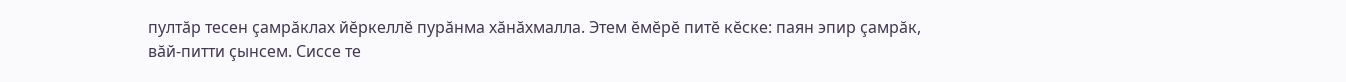пултăр тесен çамрăклах йĕркеллĕ пурăнма хăнăхмалла. Этем ĕмĕрĕ питĕ кĕске: паян эпир çамрăк, вăй-питти çынсем. Сиссе те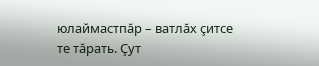юлаймастпăр – ватлăх çитсе те тăрать. Çут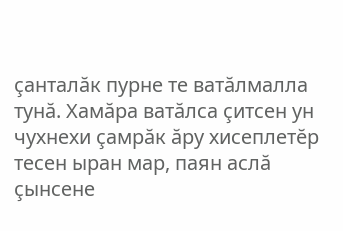çанталăк пурне те ватăлмалла тунă. Хамăра ватăлса çитсен ун чухнехи çамрăк ăру хисеплетĕр тесен ыран мар, паян аслă çынсене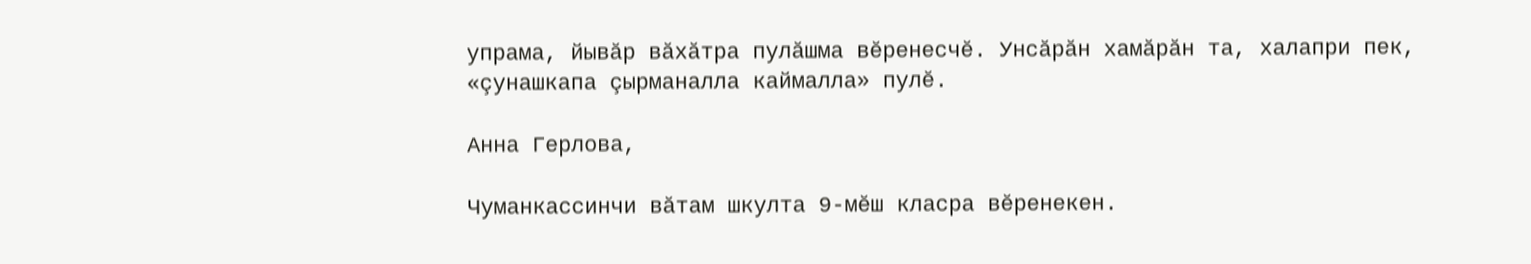упрама, йывăр вăхăтра пулăшма вĕренесчĕ. Унсăрăн хамăрăн та, халапри пек, «çунашкапа çырманалла каймалла» пулĕ.

Анна Герлова,

Чуманкассинчи вăтам шкулта 9-мĕш класра вĕренекен.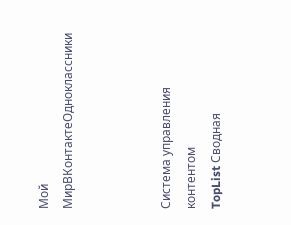Мой МирВКонтактеОдноклассники



Система управления контентом
TopList Сводная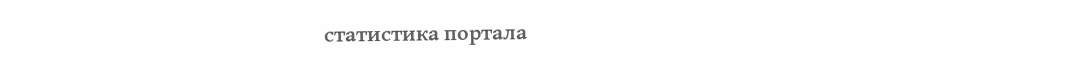статистика портала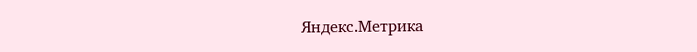Яндекс.Метрика